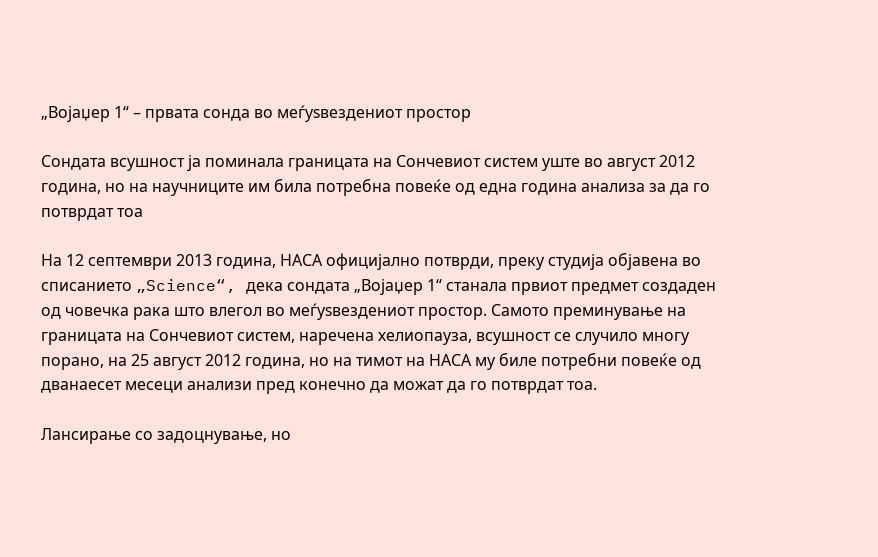„Војаџер 1“ – првата сонда во меѓуѕвездениот простор

Сондата всушност ја поминала границата на Сончевиот систем уште во август 2012 година, но на научниците им била потребна повеќе од една година анализа за да го потврдат тоа

На 12 септември 2013 година, НАСА официјално потврди, преку студија објавена во списанието „Science“, дека сондата „Војаџер 1“ станала првиот предмет создаден од човечка рака што влегол во меѓуѕвездениот простор. Самото преминување на границата на Сончевиот систем, наречена хелиопауза, всушност се случило многу порано, на 25 август 2012 година, но на тимот на НАСА му биле потребни повеќе од дванаесет месеци анализи пред конечно да можат да го потврдат тоа.

Лансирање со задоцнување, но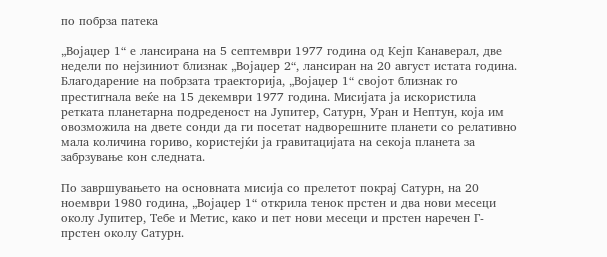по побрза патека

„Војаџер 1“ е лансирана на 5 септември 1977 година од Кејп Канаверал, две недели по нејзиниот близнак „Војаџер 2“, лансиран на 20 август истата година. Благодарение на побрзата траекторија, „Војаџер 1“ својот близнак го престигнала веќе на 15 декември 1977 година. Мисијата ја искористила ретката планетарна подреденост на Јупитер, Сатурн, Уран и Нептун, која им овозможила на двете сонди да ги посетат надворешните планети со релативно мала количина гориво, користејќи ја гравитацијата на секоја планета за забрзување кон следната.

По завршувањето на основната мисија со прелетот покрај Сатурн, на 20 ноември 1980 година, „Војаџер 1“ открила тенок прстен и два нови месеци околу Јупитер, Тебе и Метис, како и пет нови месеци и прстен наречен Г-прстен околу Сатурн.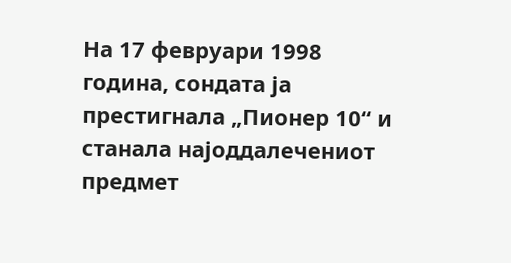На 17 февруари 1998 година, сондата ја престигнала „Пионер 10“ и станала најоддалечениот предмет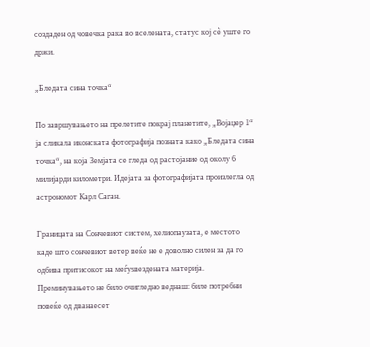создаден од човечка рака во вселената, статус кој сè уште го држи.

„Бледата сина точка“

По завршувањето на прелетите покрај планетите, „Војаџер 1“ ја сликала иконската фотографија позната како „Бледата сина точка“, на која Земјата се гледа од растојание од околу 6 милијарди километри. Идејата за фотографијата произлегла од астрономот Карл Саган.

Границата на Сончевиот систем, хелиопаузата, е местото каде што сончевиот ветер веќе не е доволно силен за да го одбива притисокот на меѓуѕвездената материја. Преминувањето не било очигледно веднаш: биле потребни повеќе од дванаесет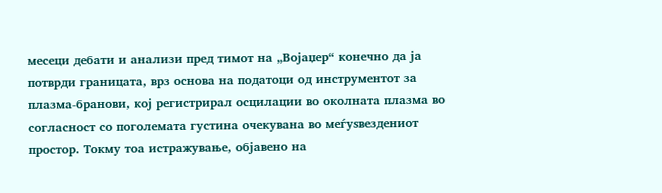месеци дебати и анализи пред тимот на „Војаџер“ конечно да ја потврди границата, врз основа на податоци од инструментот за плазма-бранови, кој регистрирал осцилации во околната плазма во согласност со поголемата густина очекувана во меѓуѕвездениот простор. Токму тоа истражување, објавено на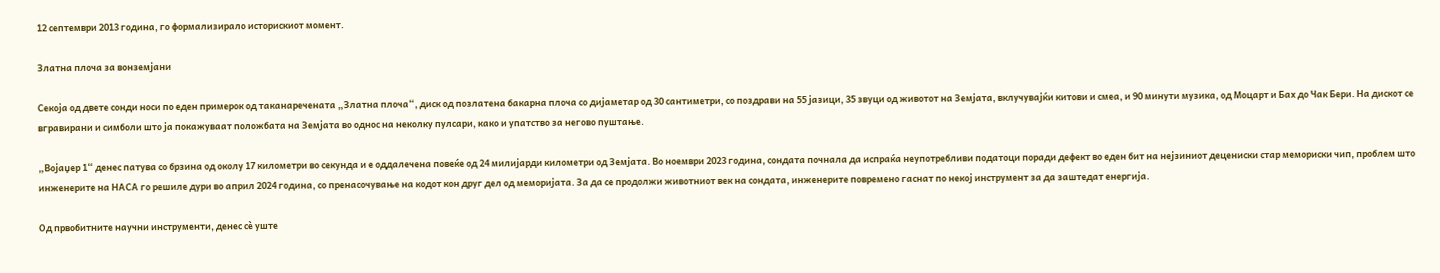12 септември 2013 година, го формализирало историскиот момент.

Златна плоча за вонземјани

Секоја од двете сонди носи по еден примерок од таканаречената „Златна плоча“, диск од позлатена бакарна плоча со дијаметар од 30 сантиметри, со поздрави на 55 јазици, 35 звуци од животот на Земјата, вклучувајќи китови и смеа, и 90 минути музика, од Моцарт и Бах до Чак Бери. На дискот се вгравирани и симболи што ја покажуваат положбата на Земјата во однос на неколку пулсари, како и упатство за негово пуштање.

„Војаџер 1“ денес патува со брзина од околу 17 километри во секунда и е оддалечена повеќе од 24 милијарди километри од Земјата. Во ноември 2023 година, сондата почнала да испраќа неупотребливи податоци поради дефект во еден бит на нејзиниот децениски стар мемориски чип, проблем што инженерите на НАСА го решиле дури во април 2024 година, со пренасочување на кодот кон друг дел од меморијата. За да се продолжи животниот век на сондата, инженерите повремено гаснат по некој инструмент за да заштедат енергија.

Од првобитните научни инструменти, денес сè уште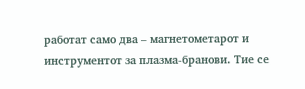работат само два – магнетометарот и инструментот за плазма-бранови. Тие се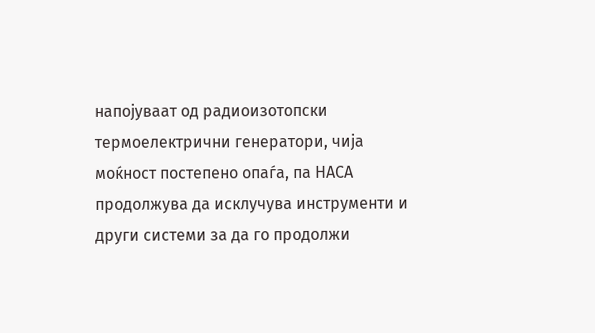напојуваат од радиоизотопски термоелектрични генератори, чија моќност постепено опаѓа, па НАСА продолжува да исклучува инструменти и други системи за да го продолжи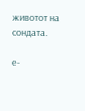животот на сондата.

е-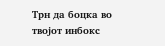Трн да боцка во твојот инбокс